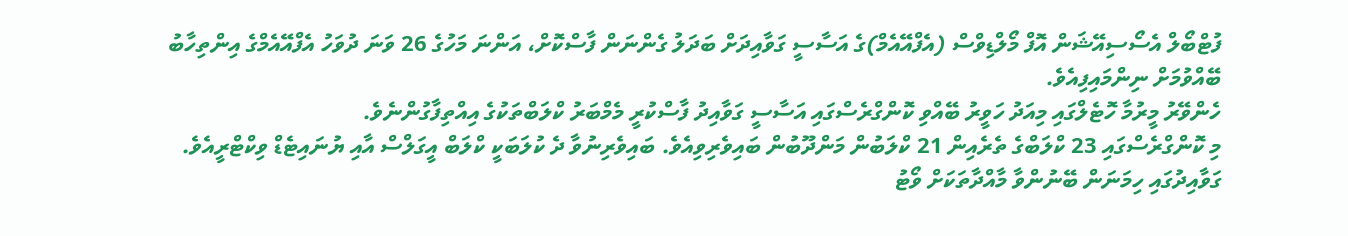ފުޓްބޯލް އެސޯސިއޭޝަން އޮފް މޯލްޑިވްސް (އެފްއޭއެމް)ގެ އަސާސީ ގަވާއިދަށް ބަދަލު ގެންނަން ފާސްކޮށް، އަންނަ މަހުގެ 26 ވަނަ ދުވަހު އެފްއޭއެމްގެ އިންތިހާބު ބޭއްވުމަށް ނިންމައިފިއެވެ.
ހެންވޭރު މީރުމާ ހޮޓެލްގައި މިއަދު ހަވީރު ބޭއްވި ކޮންގްރެސްގައި އަސާސީ ގަވާއިދު ފާސްކުރީ މެމްބަރު ކްލަބްތަކުގެ އިއްތިފާގުންނެވެ.
މި ކޮންގްރެސްގައި 23 ކްލަބްގެ ތެރެއިން 21 ކްލަބުން މަންދޫބުން ބައިވެރިވިއެވެ. ބައިވެރިނުވާ ދެ ކުލަބަކީ ކްލަބް އީގަލްސް އާއި ޔުނައިޓެޑް ވިކްޓްރީއެވެ. ގަވާއިދުގައި ހިމަނަން ބޭނުންވާ މާއްދާތަކަށް ވޯޓު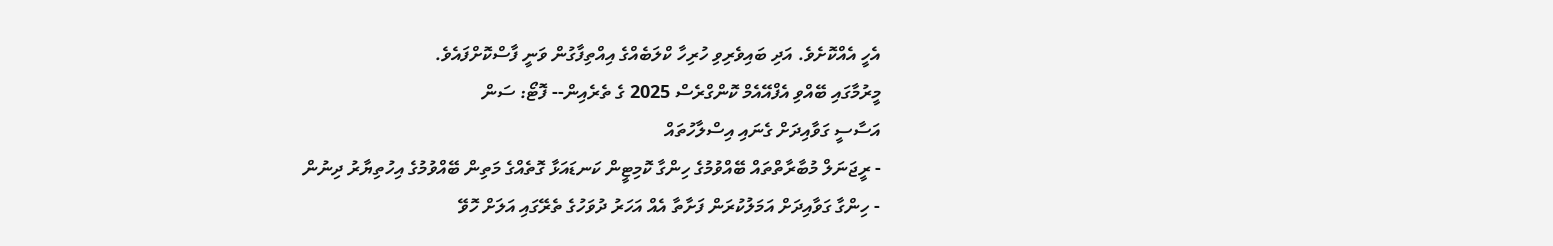އެހީ އެއްކޮށެވެ. އަދި ބައިވެރިވި ހުރިހާ ކްލަބެއްގެ އިއްތިފާގުން ވަނީ ފާސްކޮށްފައެވެ.
މީރުމާގައި ބޭއްވި އެފްއޭއެމް ކޮންގްރެސް 2025 ގެ ތެރެއިން-- ފޮޓޯ: ސަން
އަސާސީ ގަވާއިދަށް ގެނައި އިސްލާހުތައް
- ރީޖަނަލް މުބާރާތްތައް ބޭއްވުމުގެ ހިންގާ ކޮމިޓީން ކަނޑައަޅާ ގޮތެއްގެ މަތިން ބޭއްވުމުގެ އިހުތިޔާރު ދިނުން
- ހިންގާ ގަވާއިދަށް އަމަލުކުރަން ފަށާތާ އެއް އަހަރު ދުވަހުގެ ތެރޭގައި އަލަށް ހޮވޭ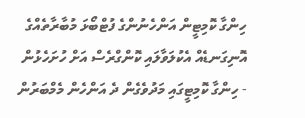ހިންގާ ކޮމިޓީން އަންހެނުންގެ ފުޓްބޯޅަ މުބާރާތެއްގެ އޮނިގަނޑެއް އެކުލަވާލައި ކޮންގްރެސް އަށް ހުށަހެޅުން
- ހިންގާ ކޮމިޓީގައި މަދުވެގެން ދެ އަންހެން މެމްބަރުން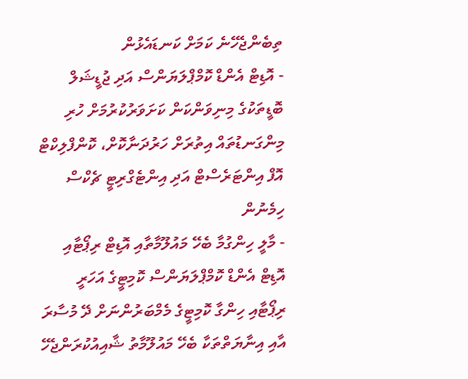ތިބެންޖެހޭނެ ކަމަށް ކަނޑައެޅުން
- އޮޑިޓް އެންޑް ކޮމްޕްލަޔަންސް އަދި ޖުޑީޝަލް ބޮޑީތަކުގެ މިނިވަންކަން ކަށަވަރުކުރުމަށް ހުރި މިންގަނޑުތައް އިތުރަށް ހަރުދަނާކޮށް، ކޮންފްލިކްޓް އޮފް އިންޓަރެސްޓް އަދި އިންޓެގްރިޓީ ޗެކްސް ހިމެނުން
- މާލީ ހިންގުމާ ބެހޭ މައުލޫމާތާއި އޮޑިޓް ރިޕޯޓާއި އޮޑިޓް އެންޑް ކޮމްޕްލަޔަންސް ކޮމިޓީގެ އަހަރީ ރިޕޯޓާއި ހިންގާ ކޮމިޓީގެ މެމްބަރުންނަށް ދޭ މުސާރަ އާއި އިނާޔަތްތަކާ ބެހޭ މައުލޫމާތު ޝާއިއުކުރަންޖެހޭ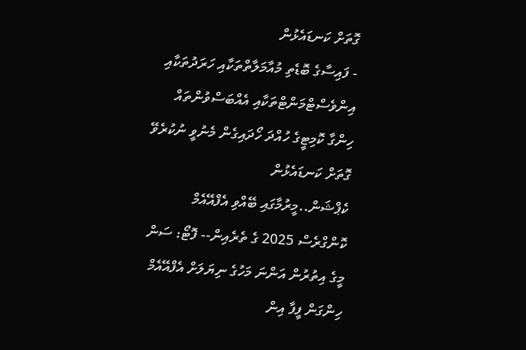ގޮތަށް ކަނޑައެޅުން
- ފައިސާގެ ބޮޑެތި މުއާމަލާތްތަކާއި ހަރަދުތަކާއި އިންވެސްޓްމަންޓްތަކާއި އެއްބަސްވުންތައް ހިންގާ ކޮމިޓީގެ ހުއްދަ ހޯދައިގެން މެނުވީ ނުކުރެވޭ ގޮތަށް ކަނޑައެޅުން
ކެޕްޝަން..މީރުމާގައި ބޭއްވި އެފްއޭއެމް ކޮންގްރެސް 2025 ގެ ތެރެއިން-- ފޮޓޯ: ސަން
މީގެ އިތުރުން އަންނަ މަހުގެ ނިޔަލަށް އެފްއޭއެމް ހިންގަން ފީފާ އިން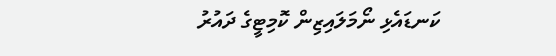ކަނޑައެޅި ނޯމަލައިޒިން ކޮމިޓީގެ ދައުރު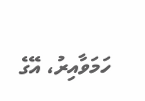ހަމަވާއިރު، އޭގެ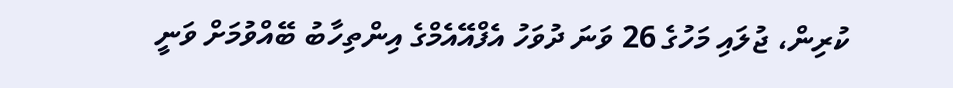ކުރިން، ޖުލައި މަހުގެ 26 ވަނަ ދުވަހު އެފްއޭއެމްގެ އިންތިހާބު ބޭއްވުމަށް ވަނީ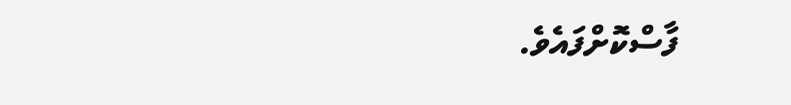ފާސްކޮށްފައެވެ.